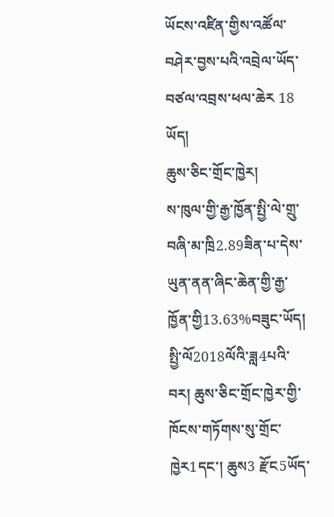ཡོངས་འཛིན་གྱིས་འཚོལ་བཤེར་བྱས་པའི་འབྲེལ་ཡོད་བཙལ་འབྲས་ཕལ་ཆེར 18 ཡོད།
ཆུས་ཅིང་གྲོང་ཁྱེར།
ས་ཁུལ་གྱི་རྒྱ་ཁྱོན་སྤྱི་ལེ་གྲུ་བཞི་མ་ཁྲི2.89ཟིན་པ་དེས་ཡུན་ནན་ཞིང་ཆེན་གྱི་རྒྱ་ཁྱོན་གྱི13.63%བཟུང་ཡོད། སྤྱི་ལོ2018ལོའི་ཟླ4པའི་བར། ཆུས་ཅིང་གྲོང་ཁྱེར་གྱི་ཁོངས་གཏོགས་སུ་གྲོང་ཁྱེར1དང་། ཆུས3 རྫོང5ཡོད་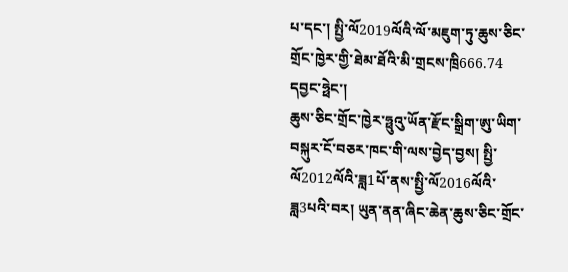པ་དང་། སྤྱི་ལོ2019ལོའི་ལོ་མཇུག་ཏུ་ཆུས་ཅིང་གྲོང་ཁྱེར་གྱི་ཐེམ་ཐོའི་མི་གྲངས་ཁྲི666.74
དབྱང་ཧྥེང་།
ཆུས་ཅིང་གྲོང་ཁྱེར་ཧྥུའུ་ཡོན་རྫོང་སྒྲིག་ཨུ་ཡིག་བསྐུར་ངོ་བཅར་ཁང་གི་ལས་བྱེད་བྱས། སྤྱི་ལོ2012ལོའི་ཟླ1པོ་ནས་སྤྱི་ལོ2016ལོའི་ཟླ3པའི་བར། ཡུན་ནན་ཞིང་ཆེན་ཆུས་ཅིང་གྲོང་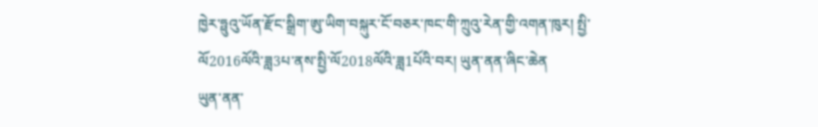ཁྱེར་ཧྥུའུ་ཡོན་རྫོང་སྒྲིག་ཨུ་ཡིག་བསྐུར་ངོ་བཅར་ཁང་གི་ཀྲུའུ་རེན་གྱི་འགན་ཁུར། སྤྱི་ལོ2016ལོའི་ཟླ3པ་ནས་སྤྱི་ལོ2018ལོའི་ཟླ1པོའི་བར། ཡུན་ནན་ཞིང་ཆེན
ཡུན་ནན་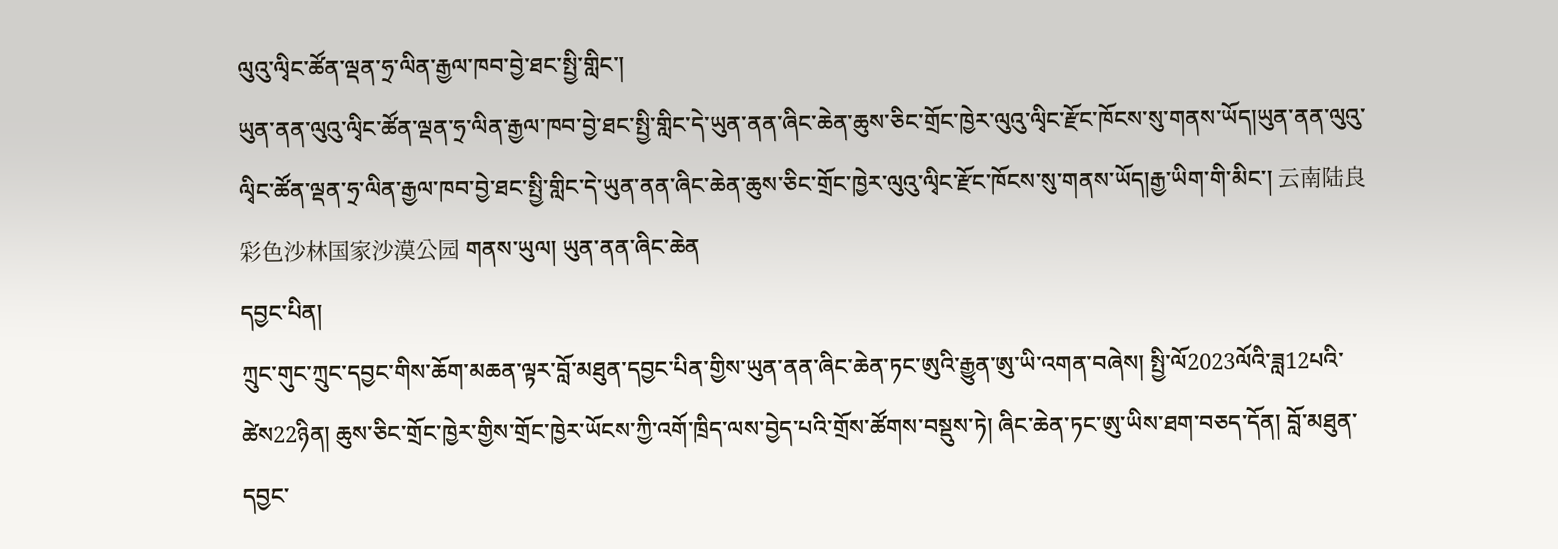ལུའུ་ལྭིང་ཚོན་ལྡན་ཧྲ་ལིན་རྒྱལ་ཁབ་བྱེ་ཐང་སྤྱི་གླིང་།
ཡུན་ནན་ལུའུ་ལྭིང་ཚོན་ལྡན་ཧྲ་ལིན་རྒྱལ་ཁབ་བྱེ་ཐང་སྤྱི་གླིང་དེ་ཡུན་ནན་ཞིང་ཆེན་ཆུས་ཅིང་གྲོང་ཁྱེར་ལུའུ་ལྭིང་རྫོང་ཁོངས་སུ་གནས་ཡོད།ཡུན་ནན་ལུའུ་ལྭིང་ཚོན་ལྡན་ཧྲ་ལིན་རྒྱལ་ཁབ་བྱེ་ཐང་སྤྱི་གླིང་དེ་ཡུན་ནན་ཞིང་ཆེན་ཆུས་ཅིང་གྲོང་ཁྱེར་ལུའུ་ལྭིང་རྫོང་ཁོངས་སུ་གནས་ཡོད།རྒྱ་ཡིག་གི་མིང་། 云南陆良彩色沙林国家沙漠公园 གནས་ཡུལ། ཡུན་ནན་ཞིང་ཆེན
དབྱང་པིན།
ཀྲུང་གུང་ཀྲུང་དབྱང་གིས་ཆོག་མཆན་ལྟར་བློ་མཐུན་དབྱང་པིན་གྱིས་ཡུན་ནན་ཞིང་ཆེན་ཏང་ཨུའི་རྒྱུན་ཨུ་ཡི་འགན་བཞེས། སྤྱི་ལོ2023ལོའི་ཟླ12པའི་ཚེས22ཉིན། ཆུས་ཅིང་གྲོང་ཁྱེར་གྱིས་གྲོང་ཁྱེར་ཡོངས་ཀྱི་འགོ་ཁྲིད་ལས་བྱེད་པའི་གྲོས་ཚོགས་བསྡུས་ཏེ། ཞིང་ཆེན་ཏང་ཨུ་ཡིས་ཐག་བཅད་དོན། བློ་མཐུན་དབྱང་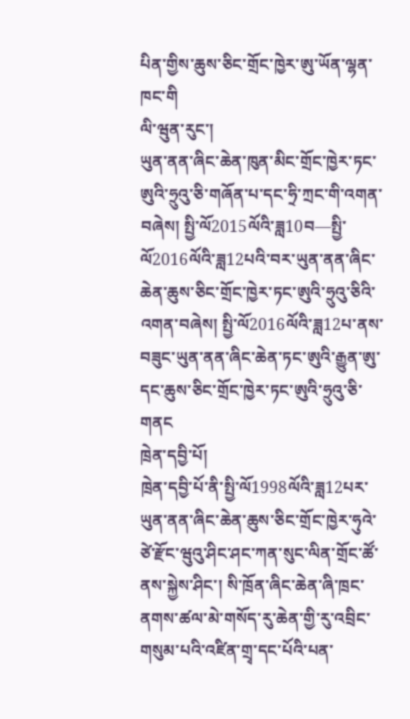པིན་གྱིས་ཆུས་ཅིང་གྲོང་ཁྱེར་ཨུ་ཡོན་ལྷན་ཁང་གི
ལི་ཝུན་རུང་།
ཡུན་ནན་ཞིང་ཆེན་ཁུན་མིང་གྲོང་ཁྱེར་ཏང་ཨུའི་ཧྲུའུ་ཅི་གཞོན་པ་དང་ཧྲི་ཀྲང་གི་འགན་བཞེས། སྤྱི་ལོ2015ལོའི་ཟླ10བ—སྤྱི་ལོ2016ལོའི་ཟླ12པའི་བར་ཡུན་ནན་ཞིང་ཆེན་ཆུས་ཅིང་གྲོང་ཁྱེར་ཏང་ཨུའི་ཧྲུའུ་ཅིའི་འགན་བཞེས། སྤྱི་ལོ2016ལོའི་ཟླ12པ་ནས་བཟུང་ཡུན་ནན་ཞིང་ཆེན་ཏང་ཨུའི་རྒྱུན་ཨུ་དང་ཆུས་ཅིང་གྲོང་ཁྱེར་ཏང་ཨུའི་ཧྲུའུ་ཅི་གནང
ཁྲེན་དབྱི་པོ།
ཁྲེན་དབྱི་པོ་ནི་སྤྱི་ལོ1998ལོའི་ཟླ12པར་ཡུན་ནན་ཞིང་ཆེན་ཆུས་ཅིང་གྲོང་ཁྱེར་ཧུའེ་ཙེ་རྫོང་ཝུའུ་ཤིང་ཤང་ཀན་སུང་ལིན་གྲོང་ཚོ་ནས་སྐྱེས་ཤིང་། སི་ཁྲོན་ཞིང་ཆེན་ཞི་ཁྲང་ནགས་ཚལ་མེ་གསོད་རུ་ཆེན་གྱི་རུ་འབྲིང་གསུམ་པའི་འཛིན་གྲྭ་དང་པོའི་པན་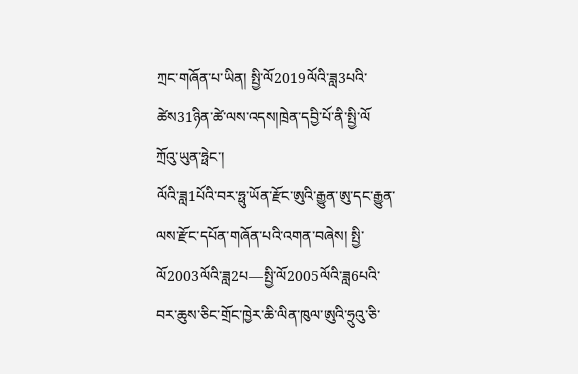ཀྲང་གཞོན་པ་ཡིན། སྤྱི་ལོ2019ལོའི་ཟླ3པའི་ཚེས31ཉིན་ཚེ་ལས་འདས།ཁྲེན་དབྱི་པོ་ནི་སྤྱི་ལོ
ཀྲོའུ་ཡུན་ཧྥེང་།
ལོའི་ཟླ1པོའི་བར་ཧྥུ་ཡོན་རྫོང་ཨུའི་རྒྱུན་ཨུ་དང་རྒྱུན་ལས་རྫོང་དཔོན་གཞོན་པའི་འགན་བཞེས། སྤྱི་ལོ2003ལོའི་ཟླ2པ—སྤྱི་ལོ2005ལོའི་ཟླ6པའི་བར་ཆུས་ཅིང་གྲོང་ཁྱེར་ཆི་ལིན་ཁུལ་ཨུའི་ཧྲུའུ་ཅི་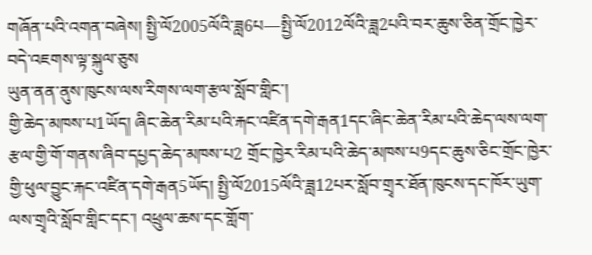གཞོན་པའི་འགན་བཞེས། སྤྱི་ལོ2005ལོའི་ཟླ6པ—སྤྱི་ལོ2012ལོའི་ཟླ2པའི་བར་ཆུས་ཅིན་གྲོང་ཁྱེར་བདེ་འཇགས་ལྟ་སྐུལ་ཅུས
ཡུན་ནན་ནུས་ཁུངས་ལས་རིགས་ལག་རྩལ་སློབ་གླིང་།
གྱི་ཆེད་མཁས་པ1ཡོད། ཞིང་ཆེན་རིམ་པའི་རྐང་འཛིན་དགེ་རྒན1དང་ཞིང་ཆེན་རིམ་པའི་ཆེད་ལས་ལག་རྩལ་གྱི་གོ་གནས་ཞིབ་དཔྱད་ཆེད་མཁས་པ2 གྲོང་ཁྱེར་རིམ་པའི་ཆེད་མཁས་པ9དང་ཆུས་ཅིང་གྲོང་ཁྱེར་གྱི་ཕུལ་བྱུང་རྐང་འཛིན་དགེ་རྒན5ཡོད། སྤྱི་ལོ2015ལོའི་ཟླ12པར་སློབ་གྲྭར་ཐོན་ཁུངས་དང་ཁོར་ཡུག་ལས་གྲྭའི་སློབ་གླིང་དང་། འཕྲུལ་ཆས་དང་གློག་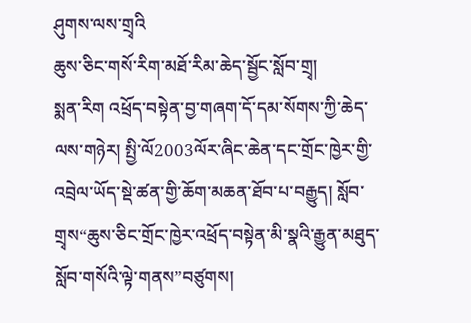ཤུགས་ལས་གྲྭའི
ཆུས་ཅིང་གསོ་རིག་མཐོ་རིམ་ཆེད་སྦྱོང་སློབ་གྲྭ།
སྨན་རིག འཕྲོད་བསྟེན་བྱ་གཞག་དོ་དམ་སོགས་ཀྱི་ཆེད་ལས་གཉེར། སྤྱི་ལོ2003ལོར་ཞིང་ཆེན་དང་གྲོང་ཁྱེར་གྱི་འབྲེལ་ཡོད་སྡེ་ཚན་གྱི་ཆོག་མཆན་ཐོབ་པ་བརྒྱུད། སློབ་གྲྭས“ཆུས་ཅིང་གྲོང་ཁྱེར་འཕྲོད་བསྟེན་མི་སྣའི་རྒྱུན་མཐུད་སློབ་གསོའི་ལྟེ་གནས”བཙུགས།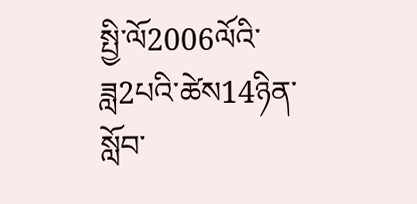སྤྱི་ལོ2006ལོའི་ཟླ2པའི་ཚེས14ཉིན་སློབ་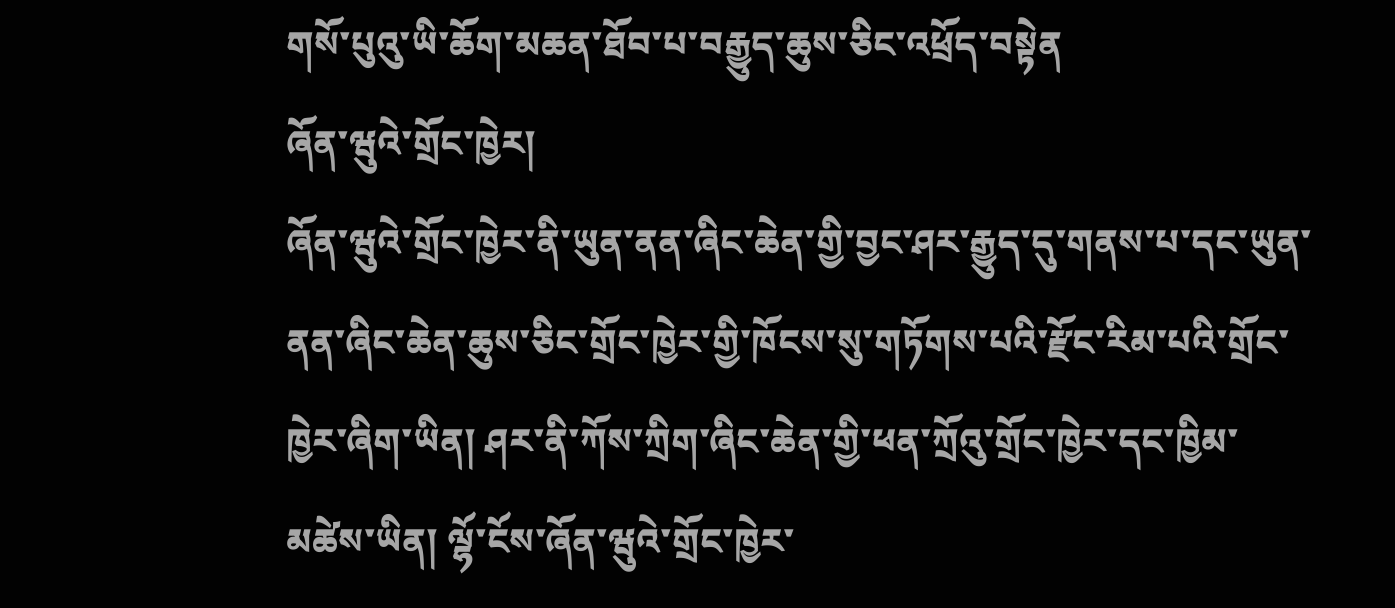གསོ་པུའུ་ཡི་ཆོག་མཆན་ཐོབ་པ་བརྒྱུད་ཆུས་ཅིང་འཕྲོད་བསྟེན
ཞོན་ཝུའེ་གྲོང་ཁྱེར།
ཞོན་ཝུའེ་གྲོང་ཁྱེར་ནི་ཡུན་ནན་ཞིང་ཆེན་གྱི་བྱང་ཤར་རྒྱུད་དུ་གནས་པ་དང་ཡུན་ནན་ཞིང་ཆེན་ཆུས་ཅིང་གྲོང་ཁྱེར་གྱི་ཁོངས་སུ་གཏོགས་པའི་རྫོང་རིམ་པའི་གྲོང་ཁྱེར་ཞིག་ཡིན། ཤར་ནི་ཀོས་ཀྲིག་ཞིང་ཆེན་གྱི་ཕན་ཀྲོའུ་གྲོང་ཁྱེར་དང་ཁྱིམ་མཚེས་ཡིན། ལྷོ་ངོས་ཞོན་ཝུའེ་གྲོང་ཁྱེར་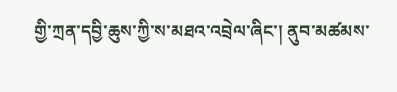གྱི་ཀྲན་དབྱི་ཆུས་ཀྱི་ས་མཐའ་འབྲེལ་ཞིང་། ནུབ་མཚམས་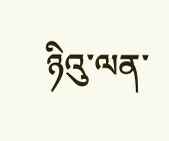ཉིའུ་ལན་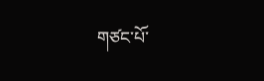གཙང་པོ་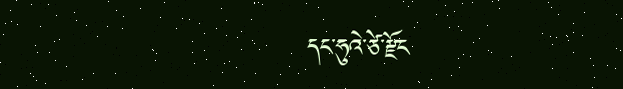དང་ཧུའེ་ཙེ་རྫོང